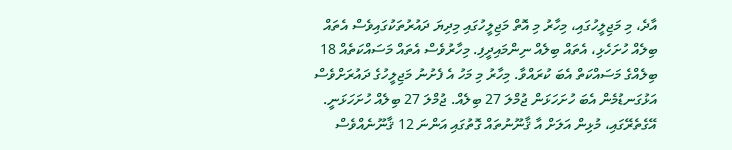އާދެ، މި މަޖިލީހުގައި، މިހާރު މި އޮތް މަޖިލީހުގައި މިދިޔަ ދައުރުތަކުގައިވެސް އެތައް ބިލެއް ހުށަހެޅި، އެތައް ބިލެއް ނިންމައިދީފި. މިހާރުވެސް އެތައް މަސައްކަތެއް 18 ބިލެއްގެ މަސައްކަތް އެބަ ކުރައްވާ. މިހާރު މި މަހު އެ ފެށުނު މަޖިލީހުގެ ދައުރަށްވެސް އަޅުގަނޑުމެން އެބަ ހުށަހަޅަން ޖުމްލަ 27 ބިލެއް. ޖުމްލަ 27 ބިލެއް ހުށަހަޅަނީ. އޭގެތެރޭގައި، މުޅިން އަލަށް އާ ޤާނޫނުތައް ގޮތުގައި އަންނަ 12 ޤާނޫނެއްވެސް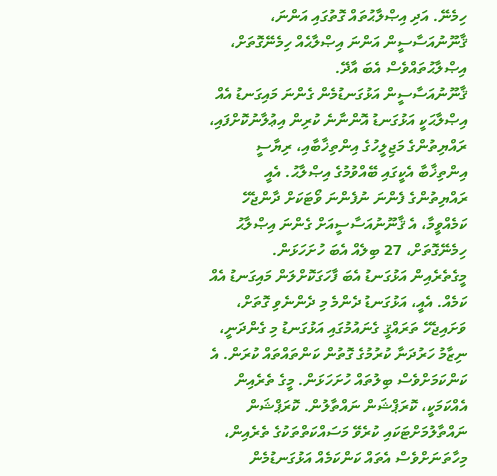ހިމެނޭ. އަދި އިޞްލާޙުތައް ގޮތުގައި އަންނަ، ޤާނޫނުއަސާސީން އަންނަ އިޞްލާޙެއް ހިމެނޭގޮތަށް، އިޞްލާޙުތައްވެސް އެބަ އާދޭ.
ޤާނޫނުއަސާސީން އަޅުގަނޑުމެން ގެންނަ މައިގަނޑު އެއް އިޞްލާޙަކީ އަޅުގަނޑު އޮންނާނެ ކުރިން އިޢުލާނުކޮށްފައި، ރައްޔިތުންގެ މަޖިލީހުގެ އިންތިޚާބާއި، ރިޔާސީ އިންތިޚާބާ އެކީގައި ބޭއްވުމުގެ އިޞްލާޙު. އެއީ ރައްޔިތުންގެ ފެންނަ ނުފެންނަ ވޯޓަކަށް ދާންޖެހޭ ކަމެއްވީމާ، އެ ޤާނޫނުއަސާސީއަށް ގެންނަ އިޞްލާޙު ހިމެނޭގޮތަށް، 27 ބިލެއް އެބަ ހުށަހަޅަން.
މީގެތެރެއިން އަޅުގަނޑު އެބަ ފާހަގަކޮށްލަން މައިގަނޑު އެއް ކަމެއް. އެއީ، އަޅުގަނޑު ދެންމެ މި ދެންނެވި ގޮތަށް، ވަށައިޖެހޭ ތަރައްޤީ ގެނައުމުގައި އަޅުގަނޑު މި ގެންދަނީ، ނިޒާމު ހަރުދަނާ ކުރުމުގެ ގޮތުން ކަންތައްތައް ކުރަން. އެ ކަންކަމަށްވެސް ބިލުތައް ހުށަހަޅަން. މީގެ ތެރެއިން އެއްކަމަކީ، ކޮރަޕްޝަން ނައްތާލުން. ކޮރަޕްޝަން ނައްތާލުމަށްޓަކައި ކުރެވޭ މަސައްކަތްތަކުގެ ތެރެއިން، މިހާތަނަށްވެސް އެތައް ކަންކަމެއް އަޅުގަނޑުމެން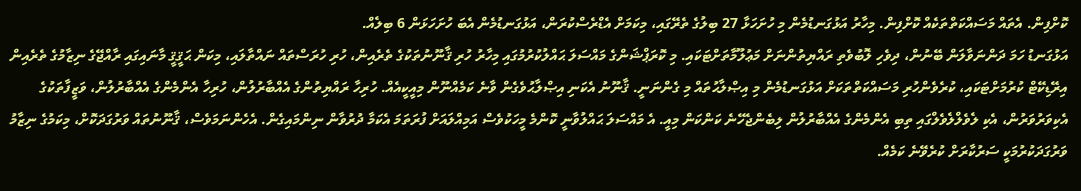ކޮށްފިން. އެތައް މަސައްކަތްތަކެއް ކޮށްފިން. މިހާރު އަޅުގަނޑުމެން މި ހުށަހަޅާ 27 ބިލުގެ ތެރޭގައި، މިކަމަށް އެޑްރެސްކުރަން، އަޅުގަނޑުމެން އެބަ ހުށަހަޅަން 6 ބިލެއް.
އަޅުގަނޑު ހަމަ ދަންނަވާލަން ބޭނުން، ދިވެހި ލޮބުވެތި ރައްޔިތުންނަށް މަޢުލޫމާތަށްޓަކައި. މި ކޮރަޕްޝަންގެ މައްސަލަ ޙައްލުކުރުމުގައި މިހާރު ހުރި ޤާނޫނުތަކުގެ ތެރެއިން، ހުރި ހުރަސްތައް ނައްތާލައި، މިކަން ޙަޤީޤީ މާނައިގައި ރާއްޖޭގެ ނިޒާމުގެ ތެރެއިން އިރޭޑިކޭޓް ކުރުމަށްޓަކައި، ކުރެވެންހުރި މަސައްކަތްތަކަށް އަޅުގަނޑުމެން މި އިޞްލާޙުތައް މި ގެންނަނީ. ޤާނޫނު އެކަނި އިޞްލާޙުވެގެން ވާނެ ކަމެއްނޫން މިއީކީއެއް. ހުރިހާ ރައްޔިތުންގެ އެއްބާރުލުން، ހުރިހާ އެންމެންގެ އެއްބާރުލުން، ވަޒީފާތަކުގެ އެކިވަރުވަރުން، އެކި ލެވެލްލެވެލްގައި ތިބި އެންމެންގެ އެއްބާރުލުން ލިބެންޖެހޭނެ ކަންކަން މިއީ. އެ މައްސަލަ ޙައްލުވާނީ ކޮންމެ މީހަކުވެސް އަމިއްލައަށް ފުރަތަމަ އެކަމާ ދުރުވާން ނިންމައިގެން. އެހެންނަމަވެސް، ޤާނޫނުތައް ވަރުގަދަކޮށް، މިކަމުގެ ނިޒާމު ވަރުގަދަކުރުމަކީ ސަރުކާރަށް ކުރެވޭނެ ކަމެއް.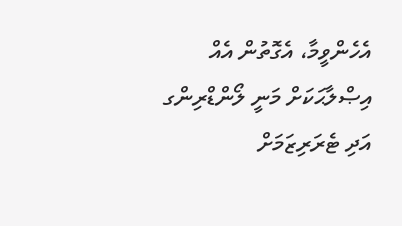އެހެންވީމާ، އެގޮތުން އެއް އިޞްލާޙަކަށް މަނީ ލޯންޑްރިންގ އަދި ޓެރަރިޒަމަށް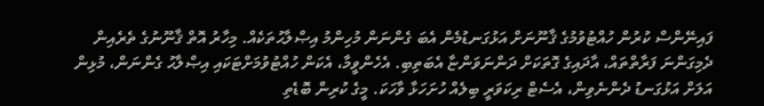ފައިނޭންސް ކުރުން ހުއްޓުވުމުގެ ޤާނޫނަށް އަޅުގަނޑުމެން އެބަ ގެންނަން މުހިންމު އިޞްލާޙުތަކެއް. މިހާރު އޮތް ޤާނޫނުގެ ތެރެއިން ދެމިގަންނަ ފަރާތްތައް، އާދައިގެ ގޮތަކަށް ދަންނަވަންޏާ އެބަތިބި. އެހެންވީމާ، އެކަން ހުއްޓުވުމަށްޓަކައި އިޞްލާޙު ގެންނަން، މުޅިން އަލަށް އަޅުގަނޑު ދެންނެވިން، އެސެޓް ރިކަވަރީ ބިލެއް ހުށަހަޅާ ވާހަކަ. މީގެ ކުރިން ބޮޑެތި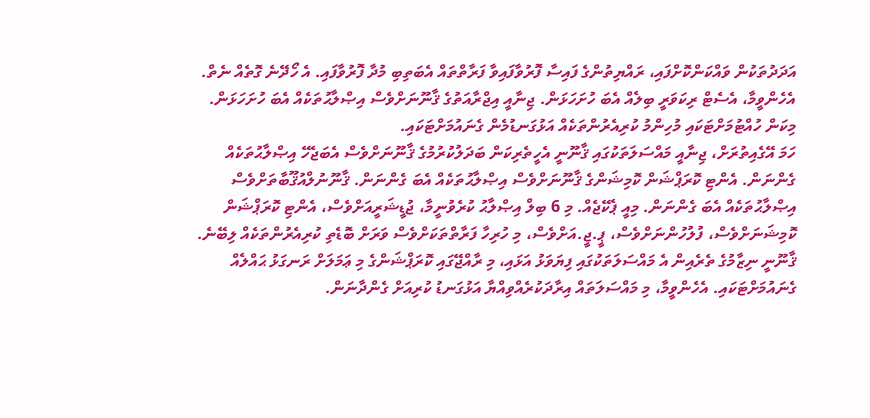އަދަދުތަކުން ވައްކަންކޮށްފައި، ރައްޔިތުންގެ ފައިސާ ފޮރުވާފައިވާ ފަރާތްތައް އެބަތިބި މުދާ ފޮރުވާފައި. އެ ހޯދޭނެ ގޮތެއް ނެތް. އެހެންވީމާ، އެސެޓް ރިކަވަރީ ބިލެއް އެބަ ހުށަހަޅަން. ޖިނާއީ އިޖްރާއަތުގެ ޤާނޫނަށްވެސް އިޞްލާޙުތަކެއް އެބަ ހުށަހަޅަން. މިކަން ހުއްޓުމަށްޓަކައި މުހިންމު ކުރިއެރުންތަކެއް އަޅުގަނޑުމެން ގެނައުމަށްޓަކައި.
ހަމަ އޭގެއިތުރަށް، ޖިނާއީ މައްސަލަތަކުގައި ޤާނޫނީ އެހީތެރިކަން ބަދަލުކުރުމުގެ ޤާނޫނަށްވެސް އެބަޖެހޭ އިޞްލާޙުތަކެއް ގެންނަން. އެންޓި ކޮރަޕްޝަން ކޮމިޝަންގެ ޤާނޫނަށްވެސް އިޞްލާޙުތަކެއް އެބަ ގެންނަން. ޤާނޫނުލްއުޤޫބާތަށްވެސް އިޞްލާޙުތަކެއް އެބަ ގެންނަން. މިއީ ޕެކޭޖެއް. މި 6 ބިލް އިޞްލާޙު ކުރެވުނީމާ، ޖުޑީޝަރީއަށްވެސް، އެންޓި ކޮރަޕްޝަން ކޮމިޝަނަށްވެސް، ފުލުހުންނަށްވެސް، ޕީ.ޖީ.އަށްވެސް، މި ހުރިހާ ފަރާތްތަކަށްވެސް ވަރަށް ބޮޑެތި ކުރިއެރުންތަކެއް ލިބޭނެ. ޤާނޫނީ ނިޒާމުގެ ތެރެއިން އެ މައްސަލަތަކުގައި ފިޔަވަޅު އަޅައި، މި ރާއްޖޭގައި ކޮރަޕްޝަންގެ މި ޢަމަލަށް ރަނގަޅު ޙައްލެއް ގެނައުމަށްޓަކައި. އެހެންވީމާ، މި މައްސަލަތައް އިރާދަކުރެއްވިއްޔާ އަޅުގަނޑު ކުރިއަށް ގެންދާނަން.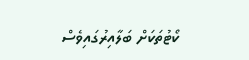ކޯޓުތަކަށް ބަލާއިރުގައިވެސް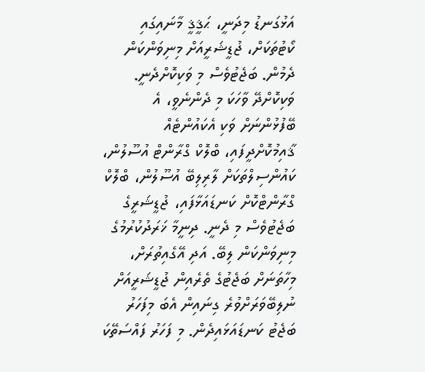އަޅުގަނޑު މިދަނީ، ޙަޤީޤީ މާނައިގައި ކޯޓުތަކަށް، ޖުޑީޝަރީއަށް މިނިވަންކަން ދެމުން. ބަޖެޓުވެސް މި ވަކިކޮށްދެނީ. ވަކިކޮށްދޭ ވާހަކަ މި ދެންނެވީ، އެ ބޭފުޅުންނަށް ވަކި އެކައުންޓެއް ޤާއިމުކޮށްދީފައި، ބްލޮކް ގްރާންޓް އުސޫލުން، ކައުންސިލްތަކަށް ލާރިލިބޭ އުސޫލުން، ބްލޮކް ގްރާންޓްކޮށް ކަނޑައަޅާފައި، ޖުޑީޝަރީގެ ބަޖެޓުވެސް މި ދެނީ. ދިނީމާ ޚަރަދުކުރުމުގެ މިނިވަންކަން ލިބޭ. އަދި އޭގެއިތުރަށް، މިހާތަނަށް ބަޖެޓުގެ ތެރެއިން ޖުޑީޝަރީއަށް ނުލިބޭވަރަށްވުރެ ގިނައިން އެބަ މިފަހަރު ބަޖެޓު ކަނޑައަޅައިދެން. މި ފަހަރު ފައްސަތޭކަ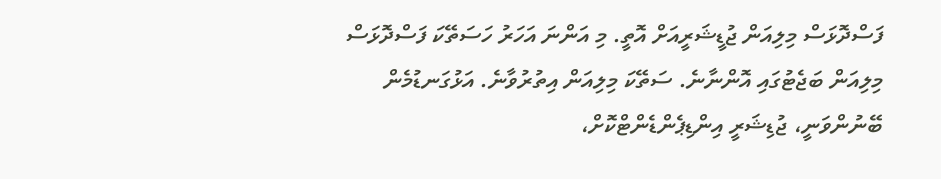ފަސްދޮޅަސް މިލިއަން ޖުޑީޝަރީއަށް އޮތީ. މި އަންނަ އަހަރު ހަސަތޭކަ ފަސްދޮޅަސް މިލިއަން ބަޖެޓުގައި އޮންނާނެ. ސަތޭކަ މިލިއަން އިތުރުވާނެ. އަޅުގަނޑުމެން ބޭނުންވަނީ، ޖުޑިޝަރީ އިންޑިޕެންޑެންޓްކޮށް،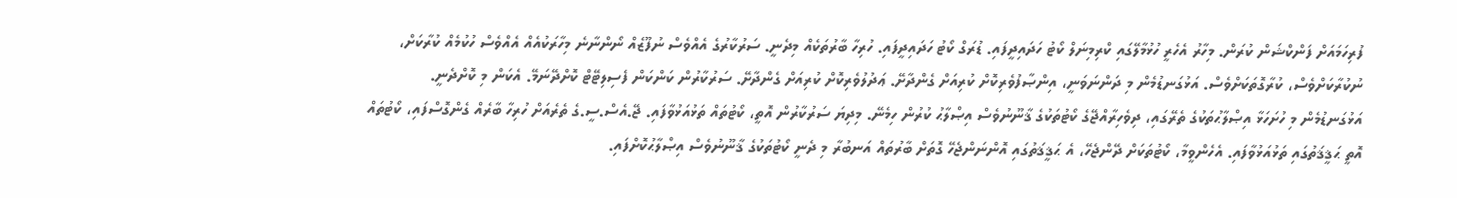ފުރިހަމައަށް ފަންކްޝަން ކުރަން. މިހާރު އެހެރީ ހުޅުމާލޭގައި ކްރިމިނަލް ކޯޓު ހަދައިދީފައި. ޑުރަގް ކޯޓު ހަދައިދީފައި. ހުރިހާ ބާރުތަކެއް މިދެނީ. ސަރުކާރުގެ އެއްވެސް ނުފޫޒެއް ނޯންނާނެ މިހާރަކުއެއް އެއްވެސް ހުކުމެއް ކުރާކަށް، ނުކުރާކަށްވެސް، ކުރާގޮތަކަށްވެސް. އަޅުގަނޑުމެން މި ދަންނަވަނީ، އިންޞާފުވެރިކޮށް ކުރިއަށް ގެންދާށޭ. ޢަދުލުވެރިކޮށް ކުރިއަށް ގެންދާށޭ. ސަރުކާރުން ކަންކަން ފެސިލިޓޭޓް ކޮށްދޭނަމޭ. އެކަން މި ކޮށްދެނީ.
އަޅުގަނޑުމެން މި ހުށަހަޅާ އިޞްލާޙުތަކުގެ ތެރޭގައި، ދިވެހިރާއްޖޭގެ ކޯޓުތަކުގެ ޤާނޫނުވެސް އިޞްލާޙު ކުރުން ހިމެނޭ. މިދިޔަ ސަރުކާރުން އޮތީ، ކޯޓުތައް ތަޅުއަޅުވާފައި. ޖޭ.އެސް.ސީ.ގެ ތެރެއަށް ހުރިހާ ބާރެއް ގެންގޮސްފައި، ކޯޓުތައް އޮތީ ޙަޤީޤަތުގައި ތަޅުއަޅުވާފައި. އެހެންވީމާ، ކޯޓުތަކަށް ދޭންޖެހޭ، އެ ޙަޤީޤަތުގައި އޮންނަންޖެހޭ ގޮތަށް ބާރުތައް އަނބުރާ މި ދެނީ ކޯޓުތަކުގެ ޤާނޫނުވެސް އިޞްލާޙުކޮށްފައި.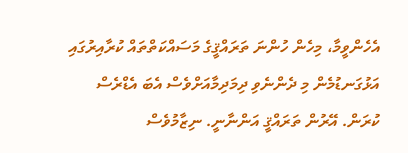އެހެންވީމާ، މިހެން ހުންނަ ތަރައްޤީގެ މަސައްކަތްތައް ކުރާއިރުގައި އަޅުގަނޑުމެން މި ދެންނެވި ދިމަދިމާއަށްވެސް އެބަ އެޑްރެސް ކުރަން. އޭރުން ތަރައްޤީ އަންނާނީ. ނިޒާމުވެސް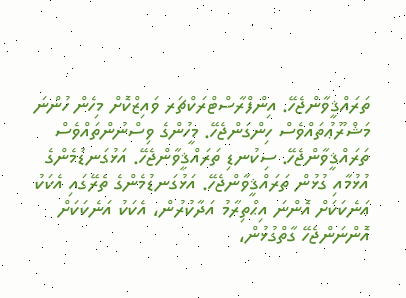ތަރައްޤީވާންޖެހޭ. އިންފްރާސްޓްރަކްޗަރ ވައިޒްކޮށް މިހެން ހުންނަ މަޝްރޫޢުތައްވެސް ހިންގަންޖެހޭ. މީހުންގެ ވިސްނުންތައްވެސް ތަރައްޤީވާންޖެހޭ. ސިކުނޑި ތަރައްޤީވާންޖެހޭ. އަޅުގަނޑުމެންގެ އުޅުމާއި ގުޅުން ތަރައްޤީވާންޖެހޭ. އަޅުގަނޑުމެންގެ ތެރޭގައި އެކަކު އަނެކަކަށް އޮންނަ އިޙްތިރާމު އަދާކުރުން، އެކަކު އަނެކަކަށް އޮންނަންޖެހޭ ގާތްގުޅުން،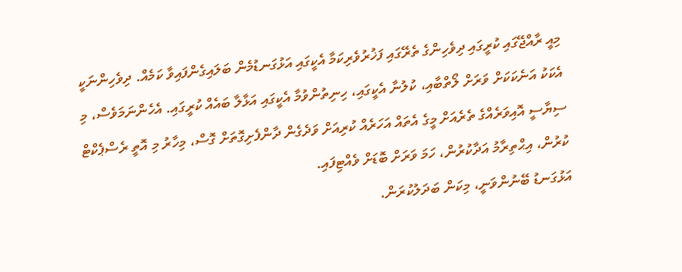މިއީ ރާއްޖޭގައި ކުރީގައި ދިވެހިންގެ ތެރޭގައި ފަޚުރުވެރިކަމާ އެކީގައި އަޅުގަނޑުމެން ބަލައިގެންފައިވާ ކަމެއް. ދިވެހިންނަކީ އެކަކު އަނެކަކަށް ވަރަށް ލޯތްބާއި، ކުލުނާ އެކީގައި، ހިނިތުންވުމާ އެކީގައި އަޅާލާ ބައެއް ކުރީގައި. އެހެންނަމަވެސް، މި ސިޔާސީ އޮއިވަރެއްގެ ތެރެއަށް މީގެ އެތައް އަހަރެއް ކުރިއަށް ވަދެގެން ދާންފެށިގޮތަށް ގޮސް، މިހާރު މި އޮތީ ރެސްޕެކްޓް ކުރުން، އިޙްތިރާމު އަދާކުރުން، ހަމަ ވަރަށް ބޮޑަށް ވެއްޓިފައި.
އަޅުގަނޑު ބޭނުންވަނީ، މިކަން ބަދަލުކުރަން.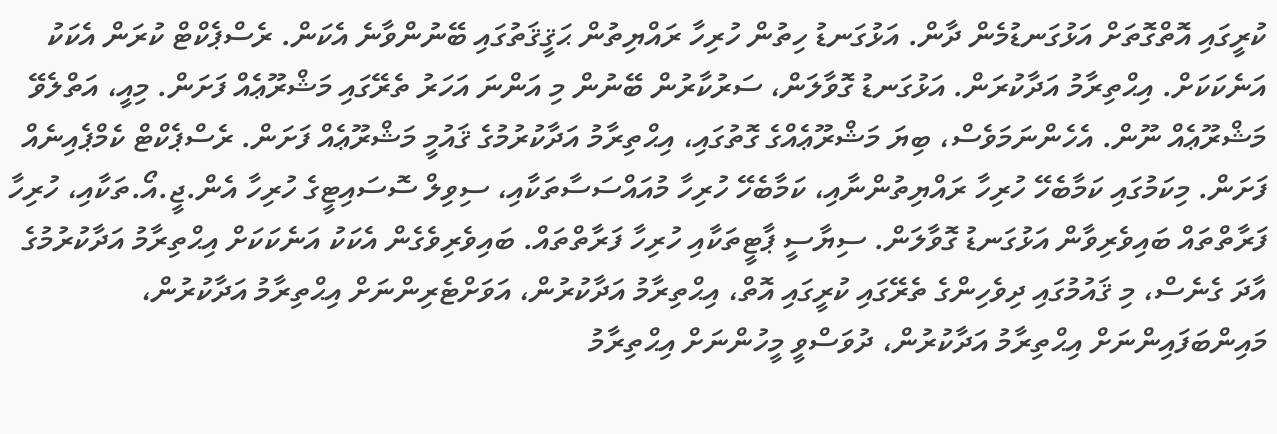ކުރީގައި އޮތްގޮތަށް އަޅުގަނޑުމެން ދާން. އަޅުގަނޑު ހިތުން ހުރިހާ ރައްޔިތުން ޙަޤީޤަތުގައި ބޭނުންވާނެ އެކަން. ރެސްޕެކްޓް ކުރަން އެކަކު އަނެކަކަށް. އިޙްތިރާމު އަދާކުރަން. އަޅުގަނޑު ގޮވާލަން، ސަރުކާރުން ބޭނުން މި އަންނަ އަހަރު ތެރޭގައި މަޝްރޫޢެއް ފަށަން. މިއީ، އަތްލެވޭ މަޝްރޫޢެއް ނޫން. އެހެންނަމަވެސް، ބިޔަ މަޝްރޫޢެއްގެ ގޮތުގައި، އިޙްތިރާމު އަދާކުރުމުގެ ޤައުމީ މަޝްރޫޢެއް ފަށަން. ރެސްޕެކްޓް ކެމްޕެއިނެއް ފަށަން. މިކަމުގައި ކަމާބެހޭ ހުރިހާ ރައްޔިތުންނާއި، ކަމާބެހޭ ހުރިހާ މުއައްސަސާތަކާއި، ސިވިލް ސޮސައިޓީގެ ހުރިހާ އެން.ޖީ.އޯ.ތަކާއި، ހުރިހާ ފަރާތްތައް ބައިވެރިވާން އަޅުގަނޑު ގޮވާލަން. ސިޔާސީ ޕާޓީތަކާއި ހުރިހާ ފަރާތްތައް. ބައިވެރިވެގެން އެކަކު އަނެކަކަށް އިޙްތިރާމު އަދާކުރުމުގެ އާދަ ގެނެސް، މި ޤައުމުގައި ދިވެހިންގެ ތެރޭގައި ކުރީގައި އޮތް، އިޙްތިރާމު އަދާކުރުން، އަވަށްޓެރިންނަށް އިޙްތިރާމު އަދާކުރުން، މައިންބަފައިންނަށް އިޙްތިރާމު އަދާކުރުން، ދުވަސްވީ މީހުންނަށް އިޙްތިރާމު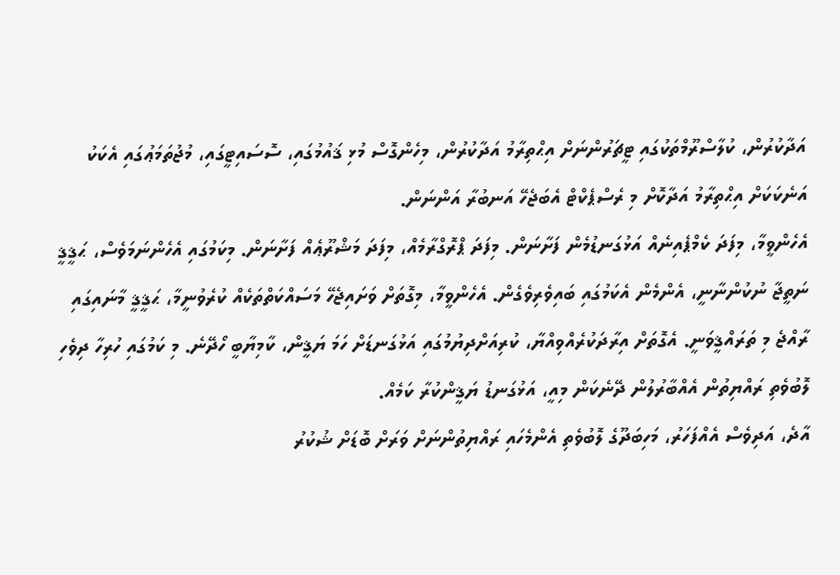އަދާކުރުން، ކުލާސްރޫމްތަކުގައި ޓީޗަރުންނަށް އިޙްތިރާމު އަދާކުރުން، މިހެންގޮސް މުޅި ޤައުމުގައި، ސޮސައިޓީގައި، މުޖުތަމަޢުގައި އެކަކު އަނެކަކަށް އިޙްތިރާމު އަދާކޮށް މި ރެސްޕެކްޓް އެބަޖެހޭ އަނބުރާ އަންނަން.
އެހެންވީމާ، މިފަދަ ކެމްޕެއިނެއް އަޅުގަނޑުމެން ފަށާނަން. މިފަދަ ޕްރޮގްރާމެއް، މިފަދަ މަޝްރޫޢެއް ފަށާނަން. މިކަމުގައި އެހެންނަމަވެސް، ޙަޤީޤީ ނަތީޖާ ނުކުންނާނީ، އެންމެން އެކަމުގައި ބައިވެރިވެގެން. އެހެންވީމާ، މިގޮތަށް ވަށައިޖެހޭ މަސައްކަތްތަކެއް ކުރެވުނީމާ، ޙަޤީޤީ މާނައިގައި ރާއްޖެ މި ތަރައްޤީވަނީ. އެގޮތަށް އިރާދަކުރެއްވިއްޔާ، ކުރިއަށްދިޔުމުގައި އަޅުގަނޑަށް ހަމަ ޔަޤީން، ކާމިޔާބީ ހޯދޭނެ. މި ކަމުގައި ހުރިހާ ދިވެހި ލޮބުވެތި ރައްޔިތުން އެއްބާރުލުން ދޭނެކަން މިއީ، އަޅުގަނޑު ޔަޤީންކުރާ ކަމެއް.
އާދެ، އަދިވެސް އެއްފަހަރު، މަހިބަދޫގެ ލޮބުވެތި އެންމެހައި ރައްޔިތުންނަށް ވަރަށް ބޮޑަށް ޝުކުރު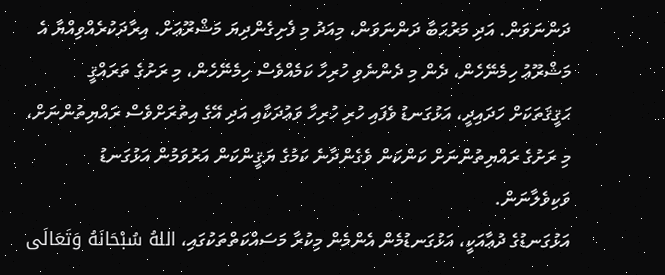ދަންނަވަން. އަދި މަރުޙަބާ ދަންނަވަން، މިއަދު މި ފެށިގެންދިޔަ މަޝްރޫޢަށް. އިރާދަކުރެއްވިއްޔާ އެ މަޝްރޫޢު ހިމެނޭހެން، ދެން މި ދެންނެވި ހުރިހާ ކަމެއްވެސް ހިމެނޭހެން، މި ރަށުގެ ތަރައްޤީ ޙަޤީޤަތަކަށް ހަދައިދީ، އަޅުގަނޑު ވެފައި ހުރި ހުރިހާ ވަޢުދަކާއި އަދި އޭގެ އިތުރަށްވެސް ރައްޔިތުންނަށް، މި ރަށުގެ ރައްޔިތުންނަށް ކަންކަން ވެގެންދާނެ ކަމުގެ ޔަޤީންކަން އަރުވަމުން އަޅުގަނޑު ވަކިވެލާނަން.
އަޅުގަނޑުގެ ދުޢާއަކީ، އަޅުގަނޑުމެން އެންމެން މިކުރާ މަސައްކަތްތަކުގައި، اللهُ سُبْحَانَهُ وَتَعَالَى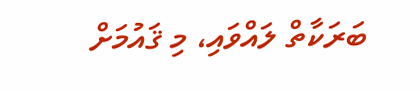ބަރަކާތް ލައްވައި، މި ޤައުމަށް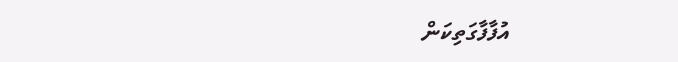އުފާފާގަތިކަން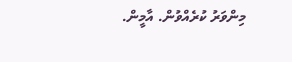މިންވަރު ކުރެއްވުން. އާމީން.